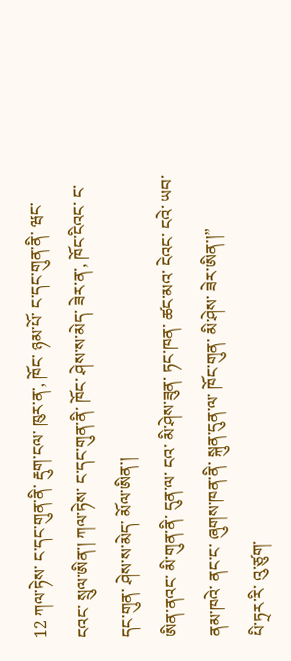12 ཀལ་ཏེས་ ང་དང་གུན་ནི་ རྡུག་ངལ་ ཁུར་ན་, ཁོང་ ཉམ་པོ་ ང་དང་གུན་ནི་ ཝང་ངའང་ སྲུལ་ཨིན་། ཀལ་ཏེས་ ང་དང་གུན་ནི་ ཁོང་ ཤེས་ས་མེད་ ཟེར་ན་, ཁོང་ངིའང་ ང་དང་གུན་ ཤེས་ས་མེད་ མོལ་ཨིན་།
ཨིན་ནའང་ མི་གུན་ནི་ དུན་ལ་ ངའ་ མི་ཤེས་ཟུན་ ཏང་ཁན་ ཚང་མའ་ ངེའང་ ངའེ་ ཡབ་ ནམ་ཁའེ་ ནང་ང་ ཞུགས་ཁན་ནི་ སྐུན་དུན་ལ་ ཁོང་གུན་ མི་ཤེས་ ཟེར་ཨིན་།”
པི་ཏྲར་རི་ འུ་ཙུག་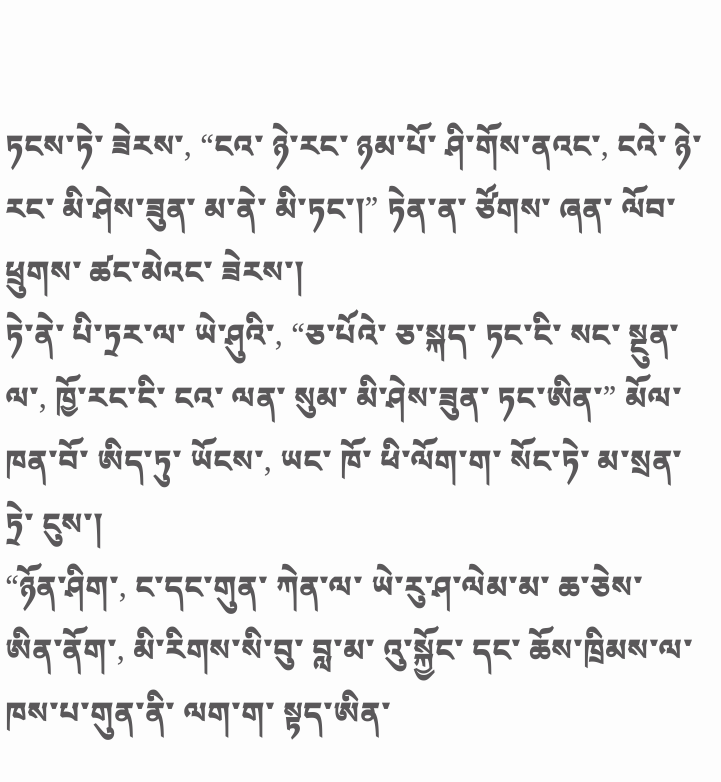ཏངས་ཏེ་ ཟེརས་, “ངའ་ ཉེ་རང་ ཉམ་པོ་ ཤི་གོས་ནའང་, ངའེ་ ཉེ་རང་ མི་ཤེས་ཟུན་ མ་ནེ་ མི་ཏང་།” ཏེན་ན་ ཙོགས་ ཞན་ ལོབ་ཕྲུགས་ ཚང་མེའང་ ཟེརས་།
ཏེ་ནེ་ པི་ཏྲར་ལ་ ཡེ་ཤུའི་, “ཅ་པོའེ་ ཅ་སྐད་ ཏང་ངི་ སང་ སྔུན་ལ་, ཁྱོ་རང་ངི་ ངའ་ ལན་ སུམ་ མི་ཤེས་ཟུན་ ཏང་ཨིན་” མོལ་ཁན་བོ་ ཨིད་ཏུ་ ཡོངས་, ཡང་ ཁོ་ ཕི་ལོག་ག་ སོང་ཏེ་ མ་སྲན་ཏྲེ་ ངུས་།
“ཉོན་ཤིག་, ང་དང་གུན་ ཀེན་ལ་ ཡེ་རུ་ཤ་ལེམ་མ་ ཆ་ཅེས་ ཨིན་ནོག་, མི་རིགས་སི་བུ་ བླ་མ་ འུ་སྐྱོང་ དང་ ཆོས་ཁྲིམས་ལ་ ཁས་པ་གུན་ནི་ ལག་ག་ སྟད་ཨིན་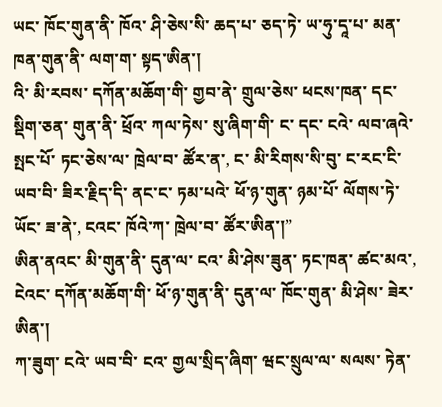ཡང་ ཁོང་གུན་ནི་ ཁོའ་ ཤི་ཅེས་སི་ ཆད་པ་ ཅད་ཏེ་ ཡ་ཧུ་དཱ་པ་ མན་ཁན་གུན་ནི་ ལག་ག་ སྟད་ཨིན་།
འི་ མི་རབས་ དཀོན་མཆོག་གི་ གྱབ་ནེ་ གྲུལ་ཅེས་ ཕངས་ཁན་ དང་ སྡིག་ཅན་ གུན་ནི་ ཕྲོའ་ ཀལ་ཏེས་ སུ་ཞིག་གི་ ང་ དང་ ངའེ་ ལབ་ཞའེ་ སྤང་པོ་ ཏང་ཅེས་ལ་ ཁྲེལ་བ་ ཚོར་ན་, ང་ མི་རིགས་སི་བུ་ ང་རང་ངི་ ཡབ་བི་ ཟིར་རྗིད་དི་ ནང་ང་ ཏམ་པའེ་ ཕོ་ཉ་གུན་ ཉམ་པོ་ ལོགས་ཏེ་ ཡོང་ ཟ་ནེ་, ངའང་ ཁོའེ་ཀ་ ཁྲེལ་བ་ ཚོར་ཨིན་།”
ཨིན་ནའང་ མི་གུན་ནི་ དུན་ལ་ ངའ་ མི་ཤེས་ཟུན་ ཏང་ཁན་ ཚང་མའ་, ངེའང་ དཀོན་མཆོག་གི་ ཕོ་ཉ་གུན་ནི་ དུན་ལ་ ཁོང་གུན་ མི་ཤེས་ ཟེར་ཨིན་།
ཀ་ཟུག་ ངའེ་ ཡབ་བི་ ངའ་ གྱལ་སྲིད་ཞིག་ ཝང་སྲུལ་ལ་ སལས་ ཏེན་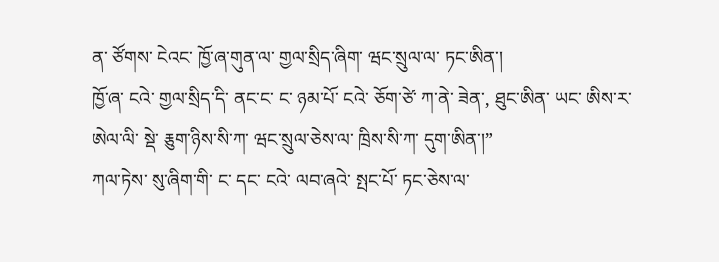ན་ ཙོགས་ ངེའང་ ཁྱོ་ཞ་གུན་ལ་ གྱལ་སྲིད་ཞིག་ ཝང་སྲུལ་ལ་ ཏང་ཨིན་།
ཁྱོ་ཞ་ ངའེ་ གྱལ་སྲིད་དི་ ནང་ང་ ང་ ཉམ་པོ་ ངའེ་ ཅོག་ཙེ་ ཀ་ནེ་ ཟེན་, ཐུང་ཨིན་ ཡང་ ཨིས་ར་ཨེལ་ལི་ སྡེ་ རྕུག་ཉིས་སི་ཀ་ ཝང་སྲུལ་ཅེས་ལ་ ཁྲིས་སི་ཀ་ དུག་ཨིན་།”
ཀལ་ཏེས་ སུ་ཞིག་གི་ ང་ དང་ ངའེ་ ལབ་ཞའེ་ སྤང་པོ་ ཏང་ཅེས་ལ་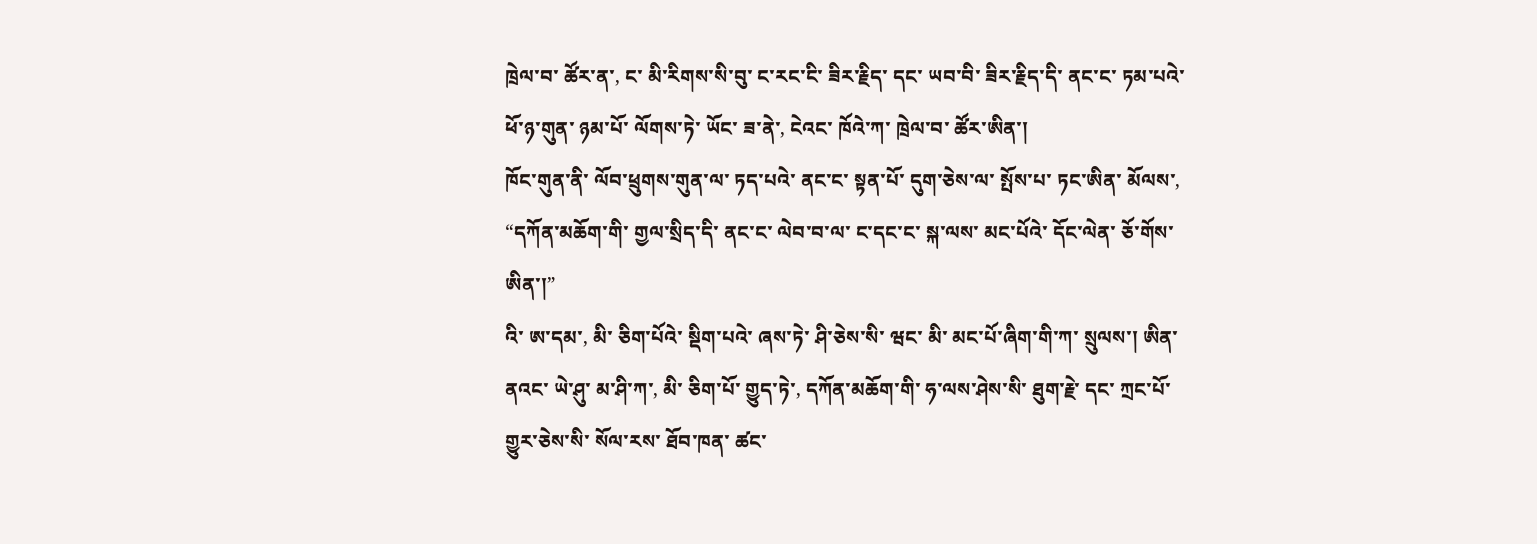ཁྲེལ་བ་ ཚོར་ན་, ང་ མི་རིགས་སི་བུ་ ང་རང་ངི་ ཟིར་རྗིད་ དང་ ཡབ་བི་ ཟིར་རྗིད་དི་ ནང་ང་ ཏམ་པའེ་ ཕོ་ཉ་གུན་ ཉམ་པོ་ ལོགས་ཏེ་ ཡོང་ ཟ་ནེ་, ངེའང་ ཁོའེ་ཀ་ ཁྲེལ་བ་ ཚོར་ཨིན་།
ཁོང་གུན་ནི་ ལོབ་ཕྲུགས་གུན་ལ་ ཏད་པའེ་ ནང་ང་ སྟན་པོ་ དུག་ཅེས་ལ་ སྤོས་པ་ ཏང་ཨིན་ མོལས་, “དཀོན་མཆོག་གི་ གྱལ་སྲིད་དི་ ནང་ང་ ལེབ་བ་ལ་ ང་དང་ང་ སྐ་ལས་ མང་པོའེ་ དོང་ལེན་ ཅོ་གོས་ཨིན་།”
འི་ ཨ་དམ་, མི་ ཅིག་པོའེ་ སྡིག་པའེ་ ཞས་ཏེ་ ཤི་ཅེས་སི་ ཝང་ མི་ མང་པོ་ཞིག་གི་ཀ་ སྲུལས་། ཨིན་ནའང་ ཡེ་ཤུ་ མ་ཤི་ཀ་, མི་ ཅིག་པོ་ གྱུད་ཏེ་, དཀོན་མཆོག་གི་ ཧ་ལས་ཤེས་སི་ ཐུག་རྗེ་ དང་ ཀྲང་པོ་ གྱུར་ཅེས་སི་ སོལ་རས་ ཐོབ་ཁན་ ཚང་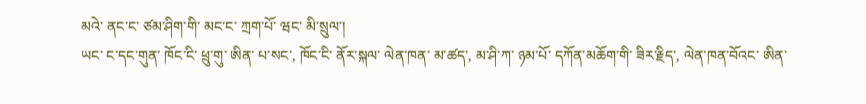མའེ་ ནང་ང་ ཙམ་ཤིག་གི་ མང་ང་ ཀྲག་པོ་ ཝང་ མི་སྲུལ་།
ཡང་ ང་དང་གུན་ ཁོང་ངི་ ཕྲུ་གུ་ ཨིན་ པ་སང་, ཁོང་ངི་ ནོར་སྐལ་ ལེན་ཁན་ མ་ཚད་, མ་ཤི་ཀ་ ཉམ་པོ་ དཀོན་མཆོག་གི་ ཟིར་རྗིད་, ལེན་ཁན་བོའང་ ཨིན་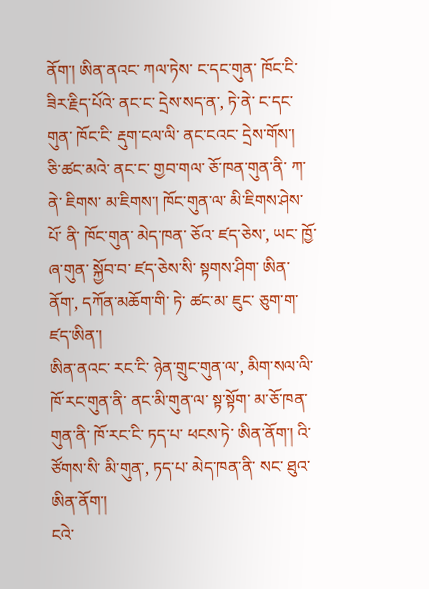ནོག་། ཨིན་ནའང་ ཀལ་ཏེས་ ང་དང་གུན་ ཁོང་ངི་ ཟིར་རྗིད་པོའེ་ ནང་ང་ དྲེས་སད་ན་, ཏེ་ནེ་ ང་དང་གུན་ ཁོང་ངི་ རྡུག་ངལ་ལི་ ནང་ངའང་ དྲེས་གོས་།
ཅི་ཚང་མའེ་ ནང་ང་ གྱབ་གལ་ ཅོ་ཁན་གུན་ནི་ ཀ་ནེ་ ཇིགས་ མ་ཇིགས་། ཁོང་གུན་ལ་ མི་ཇིགས་ཤེས་པོ་ ནི་ ཁོང་གུན་ མེད་ཁན་ ཅོའ་ ཛད་ཅེས་, ཡང་ ཁྱོ་ཞ་གུན་ སྐྱོབ་བ་ ཛད་ཅེས་སི་ སྟགས་ཤིག་ ཨིན་ནོག་, དཀོན་མཆོག་གི་ ཏེ་ ཚང་མ་ ཇུང་ ཅུག་ག་ ཛད་ཨིན་།
ཨིན་ནའང་ རང་ངི་ ཉེན་གྲུང་གུན་ལ་, མིག་སལ་ལི་ ཁོ་རང་གུན་ནི་ ནང་མི་གུན་ལ་ སྟ་སྟོག་ མ་ཅོ་ཁན་གུན་ནི་ ཁོ་རང་ངི་ ཏད་པ་ ཕངས་ཏེ་ ཨིན་ནོག་། འི་ཙོགས་སི་ མི་གུན་, ཏད་པ་ མེད་ཁན་ནི་ སང་ ཐུའ་ ཨིན་ནོག་།
ངའེ་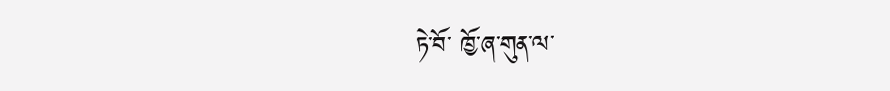ཏེ་བོ་ ཁྱོ་ཞ་གུན་ལ་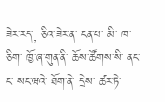ཟེར་རད་, ཅིའ་ཟེར་ན་ ངན་པ་ མི་ ཁ་ཅིག་ ཁྱོ་ཞ་གུན་ནི་ ཆོས་ཚོགས་སི་ ནང་ང་ སང་ཝའེ་ ཐོག་ནེ་ དྲེས་ ཚར་ཏེ་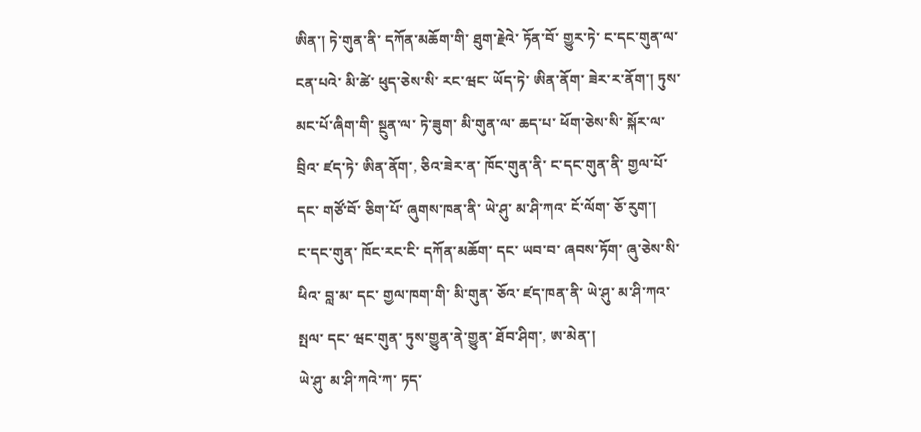ཨིན་། ཏེ་གུན་ནི་ དཀོན་མཆོག་གི་ ཐུག་རྗེའེ་ ཏོན་བོ་ གྱུར་ཏེ་ ང་དང་གུན་ལ་ ངན་པའེ་ མི་ཚེ་ ཕུད་ཅེས་སི་ རང་ཝང་ ཡོད་ཏེ་ ཨིན་ནོག་ ཟེར་ར་ནོག་། ཏུས་ མང་པོ་ཞིག་གི་ སྔུན་ལ་ ཏེ་ཟུག་ མི་གུན་ལ་ ཆད་པ་ ཕོག་ཅེས་སི་ སྐོར་ལ་ བྲིའ་ ཛད་ཏེ་ ཨིན་ནོག་, ཅིའ་ཟེར་ན་ ཁོང་གུན་ནི་ ང་དང་གུན་ནི་ གྱལ་པོ་ དང་ གཙོ་བོ་ ཅིག་པོ་ ཞུགས་ཁན་ནི་ ཡེ་ཤུ་ མ་ཤི་ཀའ་ ངོ་ལོག་ ཅོ་རུག་།
ང་དང་གུན་ ཁོང་རང་ངི་ དཀོན་མཆོག་ དང་ ཡབ་བ་ ཞབས་ཏོག་ ཞུ་ཅེས་སི་ ཕིའ་ བླ་མ་ དང་ གྱལ་ཁག་གི་ མི་གུན་ ཅོའ་ ཛད་ཁན་ནི་ ཡེ་ཤུ་ མ་ཤི་ཀའ་ སྤལ་ དང་ ཝང་གུན་ ཏུས་གྱུན་ནེ་གྱུན་ ཐོབ་ཤིག་, ཨ་མེན་།
ཡེ་ཤུ་ མ་ཤི་ཀའེ་ཀ་ ཏད་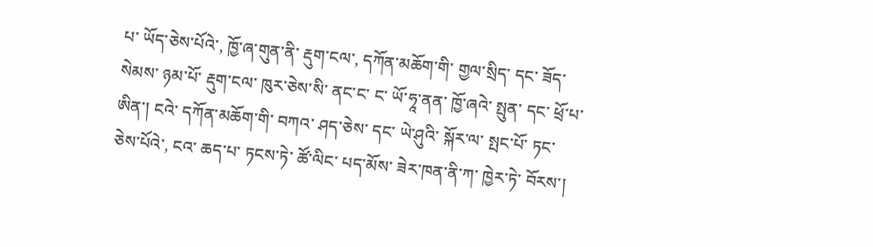པ་ ཡོད་ཅེས་པོའེ་, ཁྱོ་ཞ་གུན་ནི་ རྡུག་ངལ་, དཀོན་མཆོག་གི་ གྱལ་སྲིད་ དང་ ཟོད་སེམས་ ཉམ་པོ་ རྡུག་ངལ་ ཁུར་ཅེས་སི་ ནང་ང་ ང་ ཡོ་ཧཱ་ནན་ ཁྱོ་ཞའེ་ སྤུན་ དང་ ཕྲོ་པ་ ཨིན་། ངའེ་ དཀོན་མཆོག་གི་ བཀའ་ ཤད་ཅེས་ དང་ ཡེ་ཤུའི་ སྐོར་ལ་ སྤང་པོ་ ཏང་ཅེས་པོའེ་, ངའ་ ཆད་པ་ ཏངས་ཏེ་ ཚོ་ལིང་ པད་མོས་ ཟེར་ཁན་ནི་ཀ་ ཁྱེར་ཏེ་ བོརས་།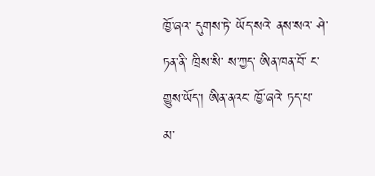ཁྱོ་ཞའ་ དུགས་ཏེ་ ཡོད་སའེ་ ནས་སའ་ ཤེ་ཏན་ནི་ ཁྲིས་སི་ ས་ཀྱད་ ཨིན་ཁན་བོ་ ང་ གྱུས་ཡོད་། ཨིན་ནའང་ ཁྱོ་ཞའེ་ ཏད་པ་ མ་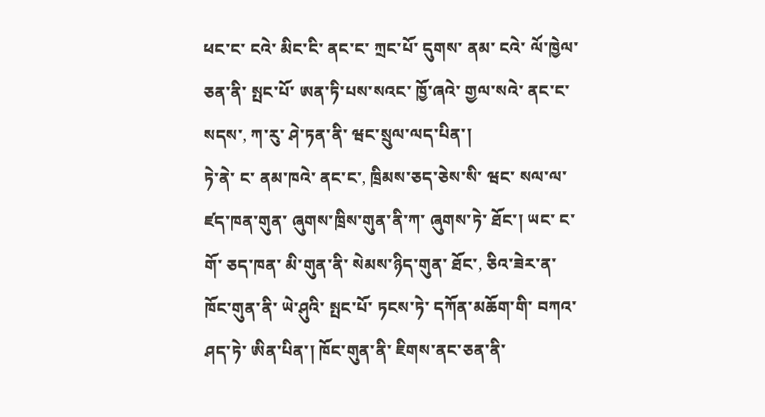ཕང་ང་ ངའེ་ མིང་ངི་ ནང་ང་ ཀྲང་པོ་ དུགས་ ནམ་ ངའེ་ ལོ་ཁྱེལ་ཅན་ནི་ སྤང་པོ་ ཨན་ཏི་པས་སའང་ ཁྱོ་ཞའེ་ གྱལ་སའེ་ ནང་ང་ སདས་, ཀ་རུ་ ཤེ་ཏན་ནི་ ཝང་སྲུལ་ལད་པིན་།
ཏེ་ནེ་ ང་ ནམ་ཁའེ་ ནང་ང་, ཁྲིམས་ཅད་ཅེས་སི་ ཝང་ སལ་ལ་ ཛད་ཁན་གུན་ ཞུགས་ཁྲིས་གུན་ནི་ཀ་ ཞུགས་ཏེ་ ཐོང་། ཡང་ ང་ གོ་ ཅད་ཁན་ མི་གུན་ནི་ སེམས་ཉིད་གུན་ ཐོང་, ཅིའ་ཟེར་ན་ ཁོང་གུན་ནི་ ཡེ་ཤུའི་ སྤང་པོ་ ཏངས་ཏེ་ དཀོན་མཆོག་གི་ བཀའ་ ཤད་ཏེ་ ཨིན་པིན་། ཁོང་གུན་ནི་ ཇིགས་ནང་ཅན་ནི་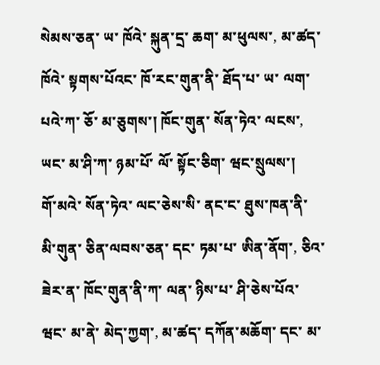སེམས་ཅན་ ཡ་ ཁོའེ་ སྐུན་དྲ་ ཆག་ མ་ཕུལས་, མ་ཚད་ ཁོའེ་ སྟགས་པོའང་ ཁོ་རང་གུན་ནི་ ཐོད་པ་ ཡ་ ལག་པའེ་ཀ་ ཅོ་ མ་ཅུགས་། ཁོང་གུན་ སོན་ཏེའ་ ལངས་, ཡང་ མ་ཤི་ཀ་ ཉམ་པོ་ ལོ་ སྟོང་ཅིག་ ཝང་སྲུལས་།
གོ་མའེ་ སོན་ཏེའ་ ལང་ཅེས་སི་ ནང་ང་ ཐུས་ཁན་ནི་ མི་གུན་ ཅིན་ལབས་ཅན་ དང་ ཏམ་པ་ ཨིན་ནོག་, ཅིའ་ཟེར་ན་ ཁོང་གུན་ནི་ཀ་ ལན་ ཉིས་པ་ ཤི་ཅེས་པོའ་ ཝང་ མ་ནེ་ མེད་ཀྱག་, མ་ཚད་ དཀོན་མཆོག་ དང་ མ་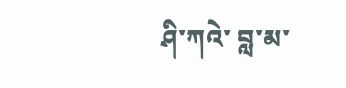ཤི་ཀའེ་ བླ་མ་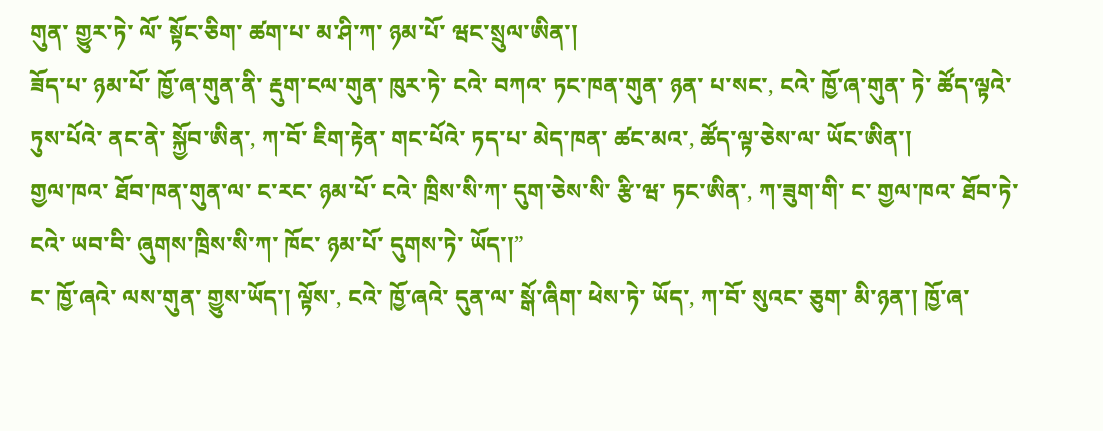གུན་ གྱུར་ཏེ་ ལོ་ སྟོང་ཅིག་ ཚག་པ་ མ་ཤི་ཀ་ ཉམ་པོ་ ཝང་སྲུལ་ཨིན་།
ཟོད་པ་ ཉམ་པོ་ ཁྱོ་ཞ་གུན་ནི་ རྡུག་ངལ་གུན་ ཁུར་ཏེ་ ངའེ་ བཀའ་ ཏང་ཁན་གུན་ ཉན་ པ་སང་, ངའེ་ ཁྱོ་ཞ་གུན་ ཏེ་ ཚོད་ལྟའེ་ ཏུས་པོའེ་ ནང་ནེ་ སྐྱོབ་ཨིན་, ཀ་བོ་ ཇིག་རྟེན་ གང་པོའེ་ ཏད་པ་ མེད་ཁན་ ཚང་མའ་, ཚོད་ལྟ་ཅེས་ལ་ ཡོང་ཨིན་།
གྱལ་ཁའ་ ཐོབ་ཁན་གུན་ལ་ ང་རང་ ཉམ་པོ་ ངའེ་ ཁྲིས་སི་ཀ་ དུག་ཅེས་སི་ རྩི་ཝ་ ཏང་ཨིན་, ཀ་ཟུག་གི་ ང་ གྱལ་ཁའ་ ཐོབ་ཏེ་ ངའེ་ ཡབ་བི་ ཞུགས་ཁྲིས་སི་ཀ་ ཁོང་ ཉམ་པོ་ དུགས་ཏེ་ ཡོད་།”
ང་ ཁྱོ་ཞའེ་ ལས་གུན་ གྱུས་ཡོད་། ལྟོས་, ངའེ་ ཁྱོ་ཞའེ་ དུན་ལ་ སྒོ་ཞིག་ ཕེས་ཏེ་ ཡོད་, ཀ་བོ་ སུའང་ ཅུག་ མི་ཉན་། ཁྱོ་ཞ་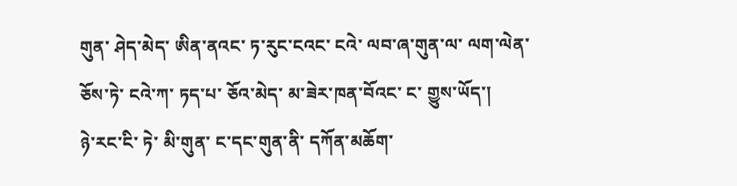གུན་ ཤེད་མེད་ ཨིན་ནའང་ ཏ་རུང་ངའང་ ངའེ་ ལབ་ཞ་གུན་ལ་ ལག་ལེན་ ཅོས་ཏེ་ ངའེ་ཀ་ ཏད་པ་ ཅོའ་མེད་ མ་ཟེར་ཁན་བོའང་ ང་ གྱུས་ཡོད་།
ཉེ་རང་ངི་ ཏེ་ མི་གུན་ ང་དང་གུན་ནི་ དཀོན་མཆོག་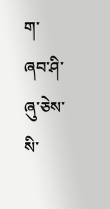ག་ ཞབ་ཤི་ ཞུ་ཅེས་སི་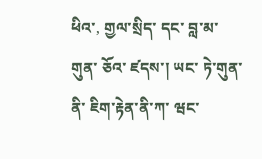ཕིའ་, གྱལ་སྲིད་ དང་ བླ་མ་ གུན་ ཅོའ་ ཛདས་། ཡང་ ཏེ་གུན་ནི་ ཇིག་རྟེན་ནི་ཀ་ ཝང་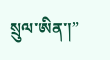སྲུལ་ཨིན་།”